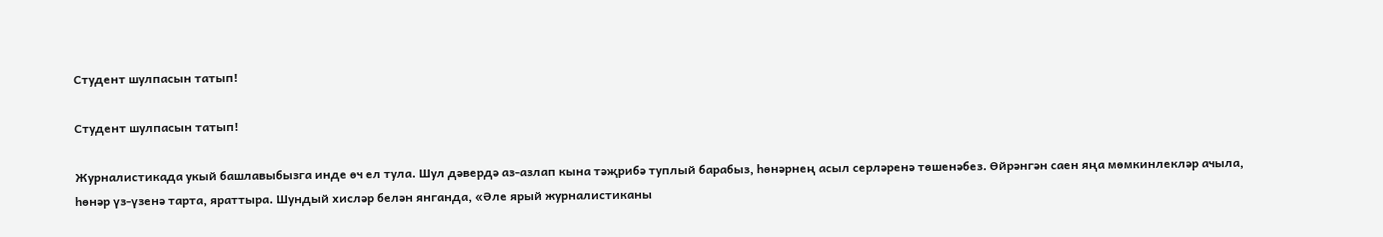Студент шулпасын татып!

Студент шулпасын татып!

Журналистикада укый башлавыбызга инде өч ел тула. Шул дәвердә аз-азлап кына тәҗрибә туплый барабыз, һөнәрнең асыл серләренә төшенәбез. Өйрәнгән саен яңа мөмкинлекләр ачыла, һөнәр үз-үзенә тарта, яраттыра. Шундый хисләр белән янганда, «Әле ярый журналистиканы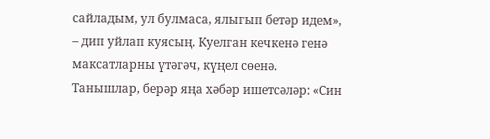сайладым, ул булмаса, ялыгып бетәр идем», – дип уйлап куясың. Куелган кечкенә генә максатларны үтәгәч, күңел сөенә. Танышлар, берәр яңа хәбәр ишетсәләр: «Син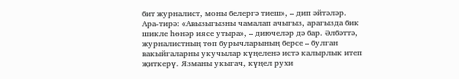бит журналист, моны белергә тиеш», – дип әйтәләр. Ара-тирә: «Авызыгызны чамалап ачыгыз, арагызда бик шикле һөнәр иясе утыра», – диючеләр дә бар. Әлбәттә, журналистның төп бурычларының берсе – булган вакыйгаларны укучылар күңеленә истә калырлык итеп җиткерү. Язманы укыгач, күңел рухи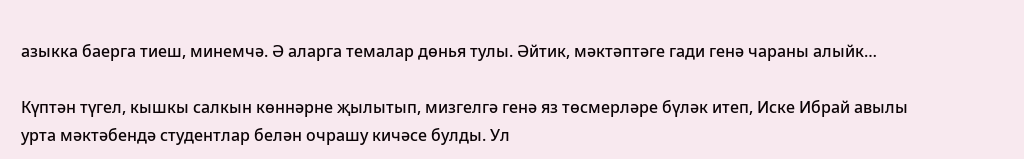азыкка баерга тиеш, минемчә. Ә аларга темалар дөнья тулы. Әйтик, мәктәптәге гади генә чараны алыйк…

Күптән түгел, кышкы салкын көннәрне җылытып, мизгелгә генә яз төсмерләре бүләк итеп, Иске Ибрай авылы урта мәктәбендә студентлар белән очрашу кичәсе булды. Ул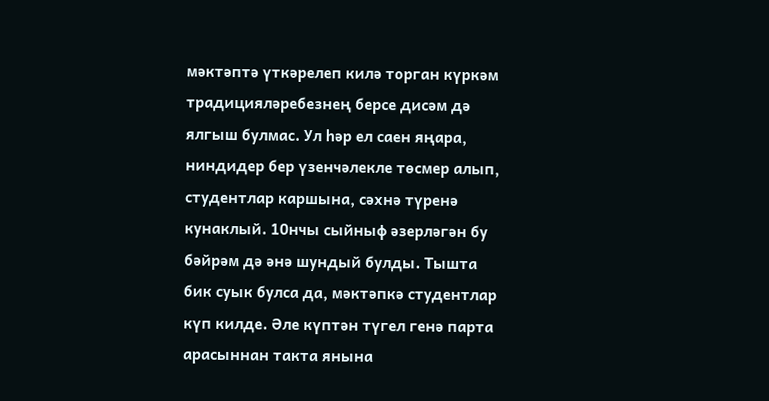мәктәптә үткәрелеп килә торган күркәм традицияләребезнең берсе дисәм дә ялгыш булмас. Ул һәр ел саен яңара, ниндидер бер үзенчәлекле төсмер алып, студентлар каршына, сәхнә түренә кунаклый. 10нчы сыйныф әзерләгән бу бәйрәм дә әнә шундый булды. Тышта бик суык булса да, мәктәпкә студентлар күп килде. Әле күптән түгел генә парта арасыннан такта янына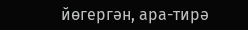йөгергән, ара-тирә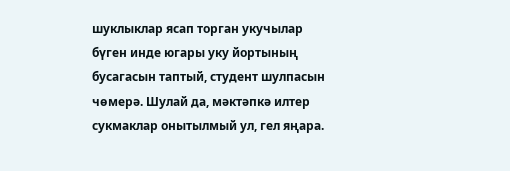шуклыклар ясап торган укучылар бүген инде югары уку йортының бусагасын таптый, студент шулпасын чөмерә. Шулай да, мәктәпкә илтер сукмаклар онытылмый ул, гел яңара.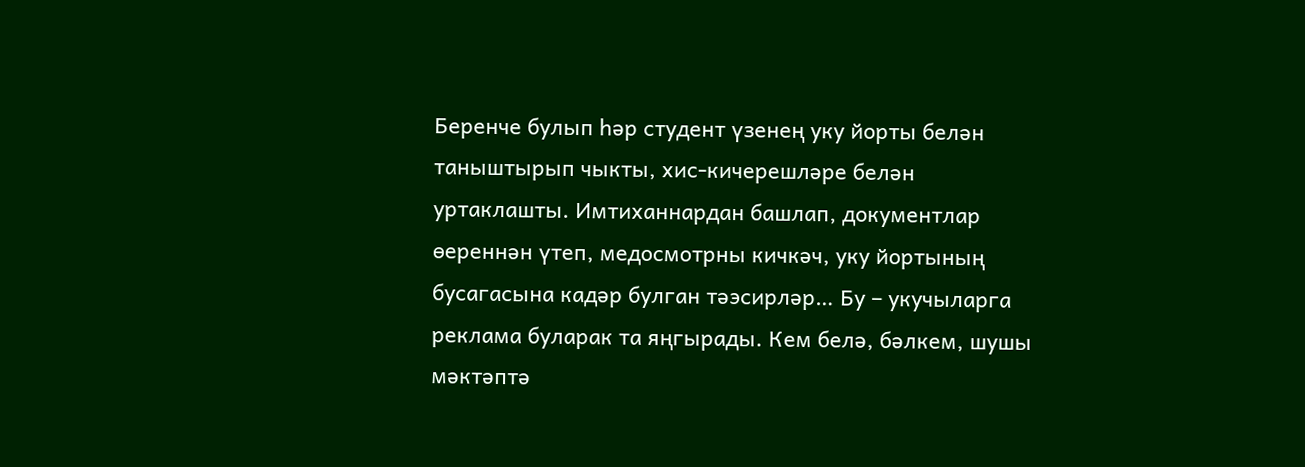Беренче булып һәр студент үзенең уку йорты белән таныштырып чыкты, хис-кичерешләре белән уртаклашты. Имтиханнардан башлап, документлар өереннән үтеп, медосмотрны кичкәч, уку йортының бусагасына кадәр булган тәэсирләр… Бу – укучыларга реклама буларак та яңгырады. Кем белә, бәлкем, шушы мәктәптә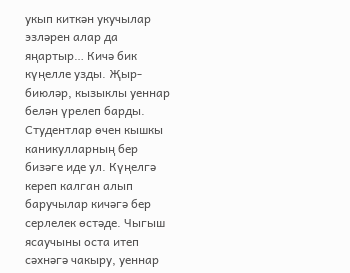укып киткән укучылар эзләрен алар да яңартыр… Кичә бик күңелле узды. Җыр-биюләр, кызыклы уеннар белән үрелеп барды. Студентлар өчен кышкы каникулларның бер бизәге иде ул. Күңелгә кереп калган алып баручылар кичәгә бер серлелек өстәде. Чыгыш ясаучыны оста итеп сәхнәгә чакыру, уеннар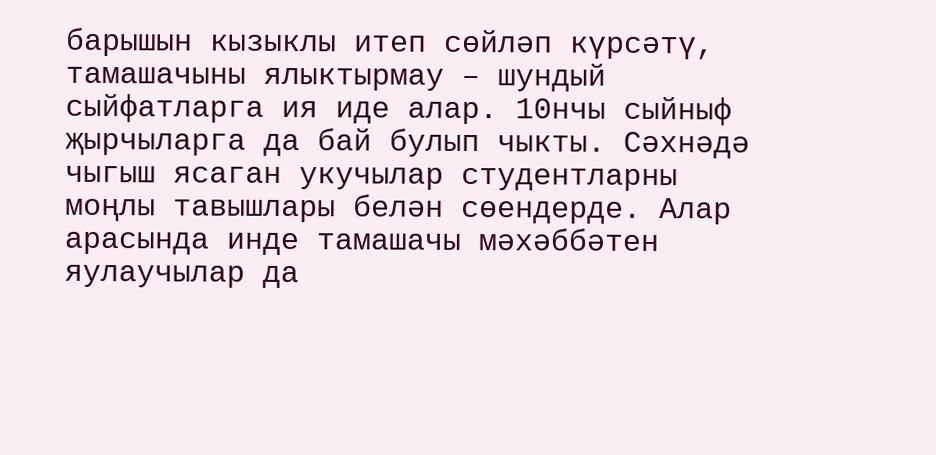барышын кызыклы итеп сөйләп күрсәтү, тамашачыны ялыктырмау – шундый сыйфатларга ия иде алар. 10нчы сыйныф җырчыларга да бай булып чыкты. Сәхнәдә чыгыш ясаган укучылар студентларны моңлы тавышлары белән сөендерде. Алар арасында инде тамашачы мәхәббәтен яулаучылар да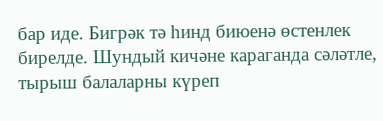бар иде. Бигрәк тә һинд биюенә өстенлек бирелде. Шундый кичәне караганда сәләтле, тырыш балаларны күреп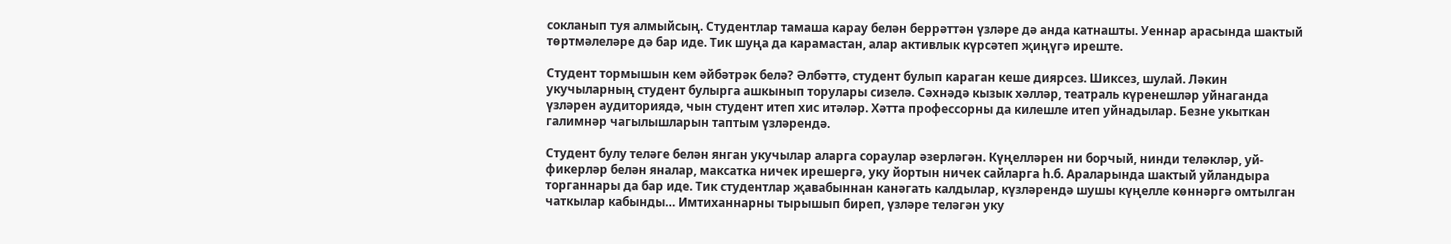сокланып туя алмыйсың. Студентлар тамаша карау белән беррәттән үзләре дә анда катнашты. Уеннар арасында шактый төртмәлеләре дә бар иде. Тик шуңа да карамастан, алар активлык күрсәтеп җиңүгә иреште.

Студент тормышын кем әйбәтрәк белә? Әлбәттә, студент булып караган кеше диярсез. Шиксез, шулай. Ләкин укучыларның студент булырга ашкынып торулары сизелә. Сәхнәдә кызык хәлләр, театраль күренешләр уйнаганда үзләрен аудиториядә, чын студент итеп хис итәләр. Хәтта профессорны да килешле итеп уйнадылар. Безне укыткан галимнәр чагылышларын таптым үзләрендә.

Студент булу теләге белән янган укучылар аларга сораулар әзерләгән. Күңелләрен ни борчый, нинди теләкләр, уй-фикерләр белән яналар, максатка ничек ирешергә, уку йортын ничек сайларга һ.б. Араларында шактый уйландыра торганнары да бар иде. Тик студентлар җавабыннан канәгать калдылар, күзләрендә шушы күңелле көннәргә омтылган чаткылар кабынды… Имтиханнарны тырышып биреп, үзләре теләгән уку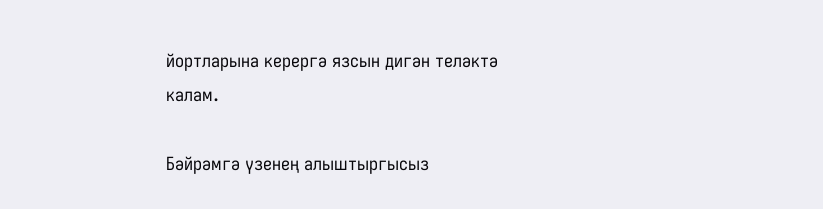йортларына керергә язсын дигән теләктә калам.

Бәйрәмгә үзенең алыштыргысыз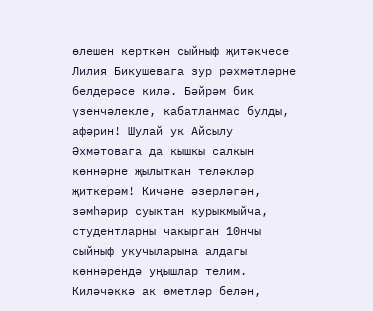өлешен керткән сыйныф җитәкчесе Лилия Бикушевага зур рәхмәтләрне белдерәсе килә. Бәйрәм бик үзенчәлекле, кабатланмас булды, афәрин! Шулай ук Айсылу Әхмәтовага да кышкы салкын көннәрне җылыткан теләкләр җиткерәм! Кичәне әзерләгән, зәмһәрир суыктан курыкмыйча, студентларны чакырган 10нчы сыйныф укучыларына алдагы көннәрендә уңышлар телим. Киләчәккә ак өметләр белән,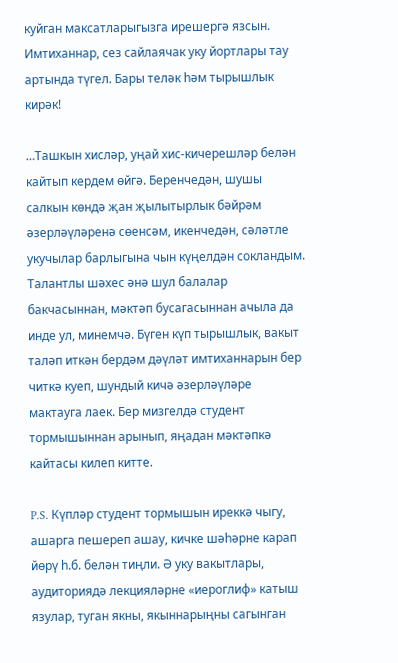куйган максатларыгызга ирешергә язсын. Имтиханнар, сез сайлаячак уку йортлары тау артында түгел. Бары теләк һәм тырышлык кирәк!

…Ташкын хисләр, уңай хис-кичерешләр белән кайтып кердем өйгә. Беренчедән, шушы салкын көндә җан җылытырлык бәйрәм әзерләүләренә сөенсәм, икенчедән, сәләтле укучылар барлыгына чын күңелдән сокландым. Талантлы шәхес әнә шул балалар бакчасыннан, мәктәп бусагасыннан ачыла да инде ул, минемчә. Бүген күп тырышлык, вакыт таләп иткән бердәм дәүләт имтиханнарын бер читкә куеп, шундый кичә әзерләүләре мактауга лаек. Бер мизгелдә студент тормышыннан арынып, яңадан мәктәпкә кайтасы килеп китте.

P.S. Күпләр студент тормышын иреккә чыгу, ашарга пешереп ашау, кичке шәһәрне карап йөрү һ.б. белән тиңли. Ә уку вакытлары, аудиториядә лекцияләрне «иероглиф» катыш язулар, туган якны, якыннарыңны сагынган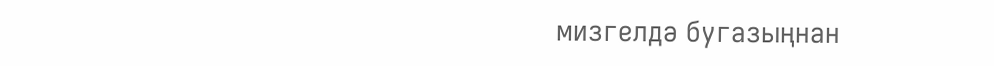мизгелдә бугазыңнан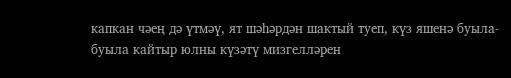капкан чәең дә үтмәү, ят шәһәрдән шактый туеп, күз яшенә буыла-буыла кайтыр юлны күзәтү мизгелләрен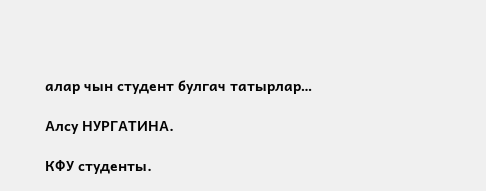алар чын студент булгач татырлар…

Алсу НУРГАТИНА.

КФУ студенты.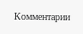Комментарии